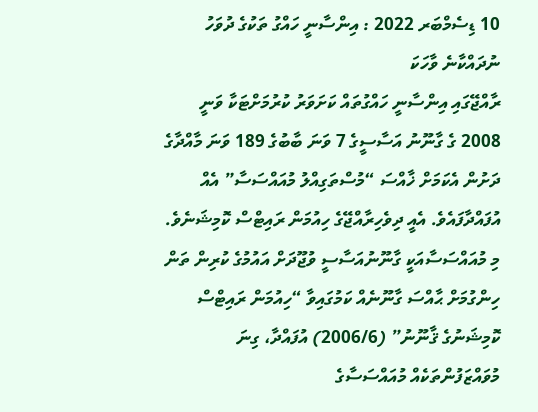10 ޑިސެމްބަރ 2022 : އިންސާނީ ހައްގު ތަކުގެ ދުވަހު ނުދައްކާނެ ވާހަކަ
ރާއްޖޭގައި އިންސާނީ ހައްގުތައް ކަށަވަރު ކުރުމަށްޓަކާ ވަނީ 2008 ގެ ގާނޫނު އަސާސީގެ 7 ވަނަ ބާބުގެ 189 ވަނަ މާއްދާގެ ދަށުން އެކަމަށް ޚާއްސަ “މުސްތަގިއްލު މުއައްސަސާ” އެއް އުފައްދާފައެވެ. އެއީ ދިވެހިރާއްޖޭގެ ހިއުމަން ރައިޓްސް ކޮމިޝަނެވެ. މި މުއައްސަސާއަކީ ގާނޫނުއަސާސީ ވުޖޫދަށް އައުމުގެ ކުރިން ތަން ހިންގުމަށް ޙާއްސަ ގާނޫނެއް ކަމުގައިވާ “ހިއުމަން ރައިޓްސް ކޮމިޝަނުގެ ޤާނޫނު” (2006/6) އުފައްދާ، ގިނަ މުވައްޒަފުންތަކެއް މުއައްސަސާގެ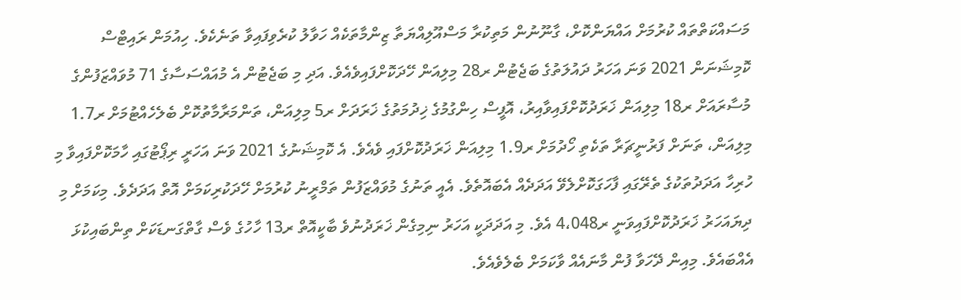މަސައްކަތްތައް ކުރުމަށް އައްޔަންކޮށް، ގާނޫނުން މަތިކުރާ މަސްއޫލިއްޔަތާ ޒިންމާތަކެއް ހަވާލު ކުރެވިފައިވާ ތަނެކެވެ. ހިއުމަން ރައިޓްސް ކޮމިޝަނަން 2021 ވަނަ އަހަރު ދައުލަތުގެ ބަޖެޓުން ރ28 މިލިއަން ހޭދަކޮށްފައިވެއެވެ. އަދި މި ބަޖެޓުން އެ މުއައްސަސާގެ 71 މުވައްޒަފުންގެ މުސާރައަށް ރ18 މިލިއަން ޚަރަދުކޮށްފައިވާއިރު، އޮފީސް ހިންގުމުގެ ޚިދުމަތުގެ ޚަރަދަށް ރ5 މިލިއަން، ތަންމަރާމާތުކޮށް ބެލެހެއްޓުމަށް ރ1.7 މިލިއަން، ތަނަށް ފަރުނީޗަރާ ތަކެތި ހޯދުމަށް ރ1.9 މިލިއަން ޚަރަދުކޮށްފައި ވެއެވެ. އެ ކޮމިޝަނުގެ 2021 ވަނަ އަހަރީ ރިޕޯޓުގައި ހާމަކޮށްފައިވާ މި ހުރިހާ އަދަދުތަކުގެ ތެރޭގައި ފާހަގަކޮށްލެވޭ އަދަދެއް އެބައޮތެވެ. އެއީ ތަނުގެ މުވައްޒަފުން ތަމްރީނު ކުރުމަށް ހޭދަކުރިކަމަށް އޮތް އަދަދެވެ. މިކަމަށް މި ދިޔައަހަރު ޚަރަދުކޮށްފައިވަނީ ރ4،048 އެވެ. މި އަދަދަކީ އަހަރު ނިމިގެން ޚަރަދުނުވެ ބާކީއޮތް ރ13 ހާހުގެ ވެސް ގާތްގަނޑަކަށް ތިންބައިކުޅަ އެއްބައެވެ. މިއިން ދޭހަވާ ފުން މާނައެއް ވާކަމަށް ބެލެވެއެވެ.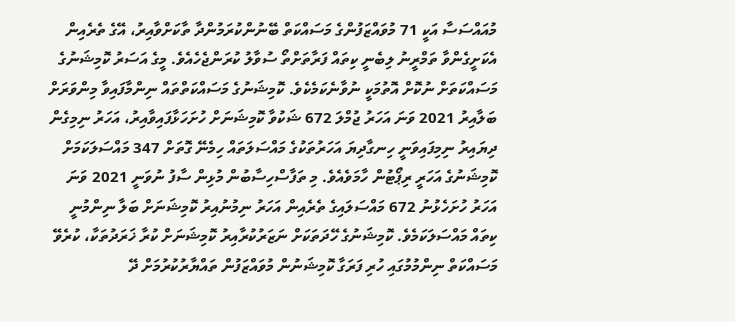މުއައްސަސާ އަކީ 71 މުވައްޒަފުންގެ މަސައްކަތް ބޭނުންކުރަމުންދާ ތާކަށްވާއިރު، އޭގެ ތެރެއިން އެކަށީގެންވާ ތަމްރީނު ލިބެނީ ކިތައް ފަރާތަށްތޯ ސުވާލު ކުރަންޖެހެއެވެ. މީގެ އަސަރު ކޮމިޝަނުގެ މަސައްކަތަށް ނުކޮށް އޮތުމަކީ ނުވާނެކަމެކެވެ. ކޮމިޝަނުގެ މަސައްކަތްތައް ނިންމާފައިވާ މިންވަރަށް ބަލާއިރު 2021 ވަނަ އަހަރު ޖުމްލަ 672 ޝަކުވާ ކޮމިޝަނަށް ހުށަހަޅާފައިވާއިރު، އަހަރު ނިމިގެން ދިޔައިރު ނިމިފައިވަނީ ހިނގާދިޔަ އަހަރުތަކުގެ މައްސަލަތައް ހިމެނޭ ގޮތަށް 347 މައްސަލަކަމަށް ކޮމިޝަނުގެ އަހަރީ ރިޕޯޓުން ހާމަވެއެވެ. މި ތަފާސްހިސާބުން މުޅިން ސާފު ނުވަނީ 2021 ވަނަ އަހަރު ހުށަހެޅުނު 672 މައްސަލައިގެ ތެރެއިން އަހަރު ނިމުނުއިރު ކޮމިޝަނަށް ބަލާ ނިންމުނީ ކިތައް މައްސަލަކަމެވެ. ކޮމިޝަނުގެ ހޭދަތަކަށް ނަޒަރުކުރާއިރު ކޮމިޝަނަށް ކުރާ ޚަރަދުތަކާ، ކުރެވޭ މަސައްކަތް ނިންމުމުގައި ހުރި ފަރަގާ ކޮމިޝަނުން މުވައްޒަފުން ތައްޔާރުކުރުމަށް ދޭ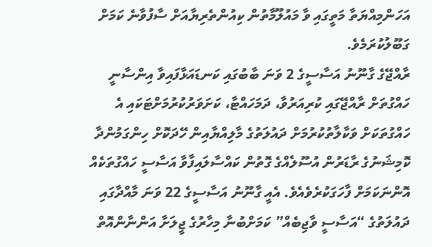އަހަންމިއްޔަތާ މަތީގައި ވާ މައުލޫމާތުން ކިއުންތެރިޔާއަށް ސާފުވާނެ ކަމަށް ގަބޫލުކުރަމެވެ.
ރާއްޖޭގެ ގާނޫނު އަސާސީގެ 2 ވަނަ ބާބުގައި ކަނޑައަޅާފައިވާ އިންސާނީ ހައްގުތަށް ރާއްޖޭގައި ކުރިއަރުވާ، ދަމަހައްޓާ، ކަށަވަރުކުރުމަށްޓަކައި އެ ހައްގުތަކަށް ވަކާލާތުކުރުމަށް ދައުލަތުގެ މާލިއްޔާއިން ހޭދަކޮށް ހިންގަމުންދާ ކޮމިޝަނުގެ ރާޑަރުން އުސޫލެއްގެ ގޮތުން ކައްސާލައިފާވާ އަސާސީ ހައްގުތަކެއް އޮންނަކަމަށް ފާހަގަކުރެވެއެވެ. އެއީ ގާނޫނު އަސާސީގެ 22 ވަނަ މާއްދާގައި ދައުލަތުގެ “އަސާސީ ވާޖިބެއް” ކަމަށްބުނާ މިހާރުގެ ޖީލަށާ އަންނާންއޮތް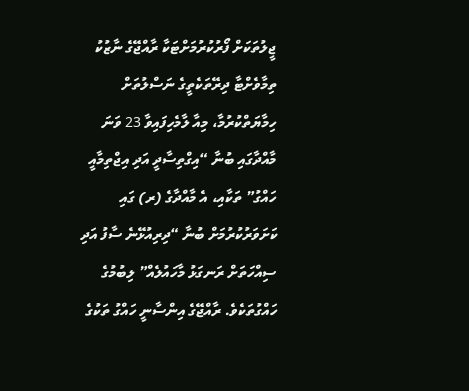ޖީލުތަކަށް ފޯރުކުރުމަށްޓަކާ ރާއްޖޭގެ ނާޒުކު ތިމާވެށްޓާ ދިރޭތަކެތީގެ ނަސްލުތަށް ހިމާޔަތްކުރުމާ، މިއާ ލާމެހިފައިވާ 23 ވަނަ މާއްދާގައި ބުނާ “އިގްތިސާދީ އަދި އިޖްތިމާއީ ހައްގު” ތަކާއި، އެ މާއްދާގެ (ރ) ގައި ކަށަވަރުކުރުމަށް ބުނާ “ދިރިއުޅޭނެ ސާފު އަދި ސިއްހަތަށް ރަނގަޅު މާހައުލެއް” ލިބުމުގެ ހައްގުތަކެވެ. ރާއްޖޭގެ އިންސާނީ ހައްގު ތަކުގެ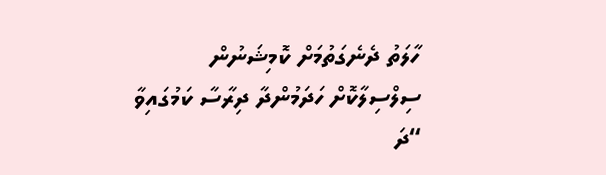ހާލަތު ދެނެގަތުމަށް ކޮމިޝަނުން ސިލްސިލާކޮށް ހަދަމުންދާ ދިރާސާ ކަމުގައިވާ “ދަ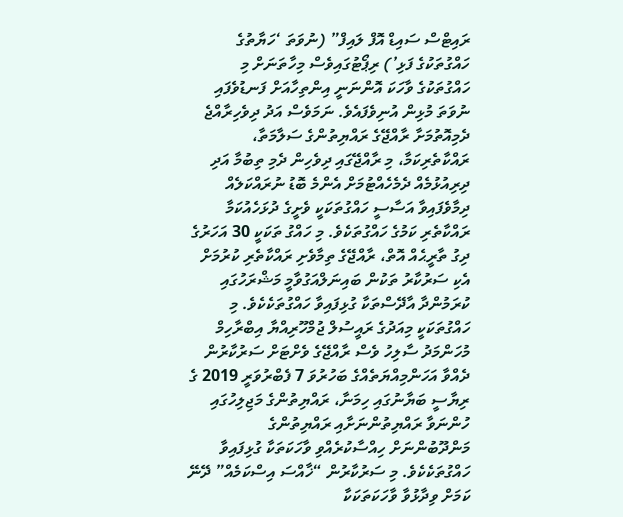ރައިޓްސް ސައިޑް އޮފް ލައިފް” (ނުވަތަ ‘ހަޔާތުގެ ހައްގުތަކުގެ ފަޅި’) ރިޕޯޓުގައިވެސް މިހާތަނަށް މި ހައްގުތަކުގެ ވާހަކަ އޮންނަނީ އިންތިހާއަށް ފަނޑުވެފައި ނުވަތަ މުޅިން އުނިވެފައެވެ. ނަމަވެސް އަދު ދިވެހިރާއްޖެ ދެމިއޮތުމަށާ ރާއްޖޭގެ ރައްޔިތުންގެ ސަލާމަތާ، ރައްކާތެރިކަމާ، މި ރާއްޖޭގައި ދިވެހިން ދެމި ތިބުމާ އަދި ދިރިއުޅުމެއް ދެމެހެއްޓުމަށް އެންމެ ބޮޑު ނުރައްކަލެއް ދިމާވެފައިވާ އަސާސީ ހައްގުތަކަކީ ވެށީގެ ދުޅަހެއުކަމާ ރައްކާތެރި ކަމުގެ ހައްގުތަކެވެ. މި ހައްގު ތަކަކީ 30 އަހަރުގެ ދިގު ތާރީޙެއް އޮތް، ރާއްޖޭގެ ތިމާވެށި ރައްކާތެރި ކުރުމަށް އެކި ސަރުކާރު ތަކުން ބައިނަލްއަގުވާމީ މަޝްރަހުގައި ކުރަމުންދާ އާދޭސްތަކާ ގުޅިފައިވާ ހައްގުތަކެކެވެ. މި ހައްގުތަކަކީ މިއަދުގެ ރައީސުލް ޖުމްހޫރިއްޔާ އިބްރާހިމް މުހަންމަދު ސާލިހު ވެސް ރާއްޖޭގެ ވެށްޓަށް ސަރުކާރުން ދެއްވާ އަހަންމިއްޔަތެއްގެ ބަހުރުވަ 7 ފެބްރުވަރީ 2019 ގެ ރިޔާސީ ބަޔާނުގައި ހިމަނާ، ރައްޔިތުންގެ މަޖިލިހުގައި ހުންނަވާ ރައްޔިތުންނަށާއި ރައްޔިތުންގެ މަންދޫބުންނަށް ހިއްސާކުރެއްވި ވާހަކަތަކާ ގުޅިފައިވާ ހައްގުތަކެކެވެ. މި ސަރުކާރުން “ޚާއްސަ އިސްކަމެއް” ދޭނޭ ކަމަށް ވިދާޅުވާ ވާހަކަތަކަކާ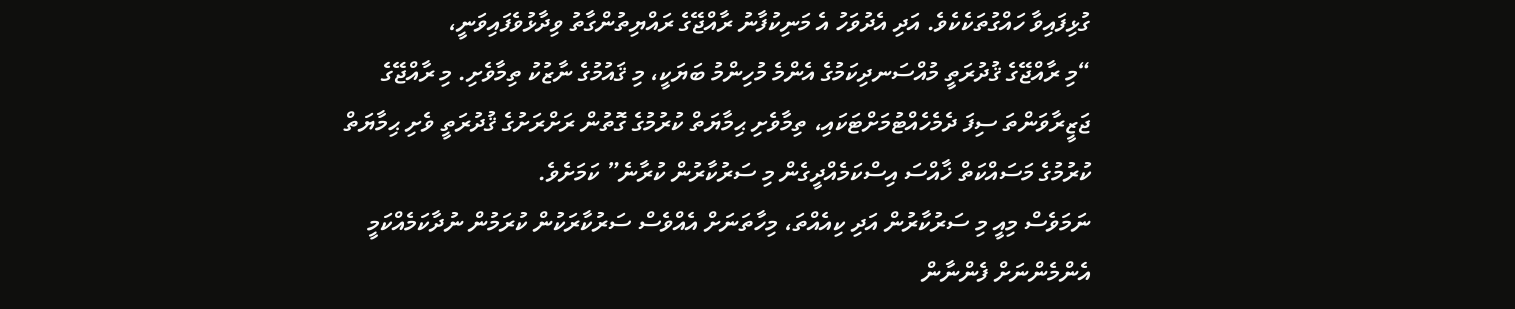ގުޅިފައިވާ ހައްގުތަކެކެވެ. އަދި އެދުވަހު އެ މަނިކުފާނު ރާއްޖޭގެ ރައްޔިތުންގާތު ވިދާޅުވެފައިވަނީ،
“މި ރާއްޖޭގެ ޤުދުރަތީ މުއްސަނދިކަމުގެ އެންމެ މުހިންމު ބަޔަކީ، މި ޤައުމުގެ ނާޒުކު ތިމާވެށި. މި ރާއްޖޭގެ ޖަޒީރާވަންތަ ސިފަ ދެމެހެއްޓުމަށްޓަކައި، ތިމާވެށި ޙިމާޔަތް ކުރުމުގެ ގޮތުން ރަށްރަށުގެ ޤުދުރަތީ ވެށި ޙިމާޔަތް ކުރުމުގެ މަސައްކަތް ޚާއްސަ އިސްކަމެއްދީގެން މި ސަރުކާރުން ކުރާނެ” ކަމަށެވެ.
ނަމަވެސް މިއީ މި ސަރުކާރުން އަދި ކިއެއްތަ، މިހާތަނަށް އެއްވެސް ސަރުކާރަކުން ކުރަމުން ނުދާކަމެއްކަމީ އެންމެންނަށް ފެންނާން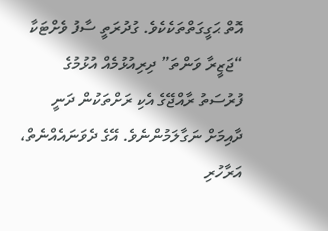އޮތް ޙަގީގަތްތަކެކެވެ. ގުދުރަތީ ސާފު ވެށްޓަކާ “ޖަޒީރާ ވަންތަ” ދިރިއުޅުމެއް އުޅުމުގެ ފުރުސަތު ރާއްޖޭގެ އެކި ރަށްތަކުން ދަނީ ދާއިމަށް ނަގާލަމުންނެވެ. އޭގެ ދެވަނައެއްނެތް، އަރާހުރި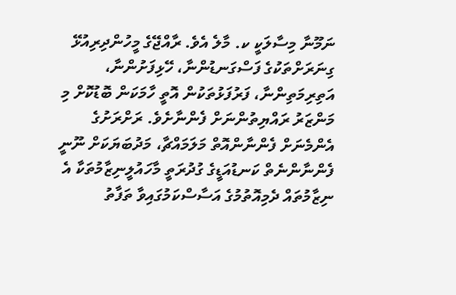ނަމޫނާ މިސާލަކީ ކ. މާލެ އެވެ. ރާއްޖޭގެ މީހުންދިރިއުޅޭ ގިނަރަށްތަކުގެ ފަސްގަނޑުންނާ، ހޭޅިފަށުންނާ، އަތިރިމަތިންނާ، ފަރުފަޅުތަކުން އޮތީ ހާމަކަން ބޮޑުކޮށް މި މަންޒަރު ރައްޔިތުންނަށް ފެންނާށެވެ. ރަށްރަށުގެ އެންމެނަށް ފެންނާންއޮތް މަލަމައްޗާ، މަދުބަޔަކަށް ނޫނީ ފެންނާންނެތް ކަނޑުއަޑީގެ ގުދުރަތީ މާހައުލީނިޒާމުތަކާ އެ ނިޒާމުތައް ދެމިއޮތުމުގެ އަސާސްކަމުގައިވާ ތަފާތު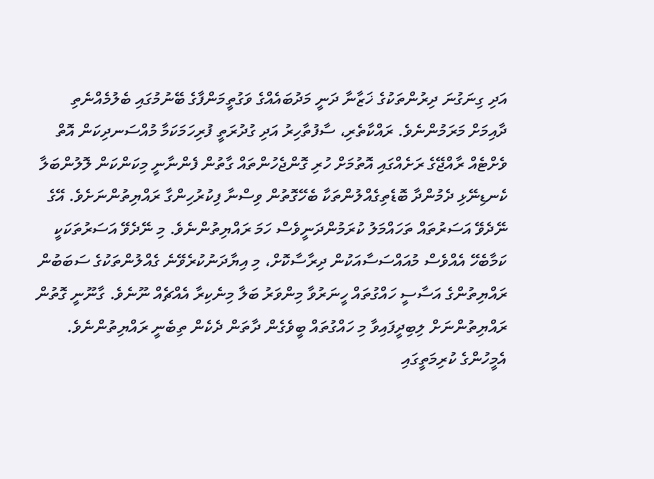އަދި ގިނަގުނަ ދިރުންތަކުގެ ޚަޒާނާ ދަނީ މަދުބައެއްގެ ވަގުތީމަންފާގެ ބޭނުމުގައި ބެލުމެއްނެތި ދާއިމަށް މަރަމުންނެވެ. ރައްކާތެރި، ސާފުތާހިރު އަދި ގުދުރަތީ ފުރިހަމަކަމާ މުއްސަނދިކަން އޮތް ވެށްޓެއް ރާއްޖޭގެ ރަށެއްގައި އޮތުމަށް ހުރި ގޮންޖެހުންތައް ގާތުން ފެންނާނީ މިކަންކަން ލޮލުންބަލާ ކެނޑިނޭޅި ދެމުންދާ ބޮޑެތިގެއްލުންތަކާ ބެހޭގޮތުން ވިސްނާ ފިކުރުހިންގާ ރައްޔިތުންނަށެވެ. އޭގެ ނޭދެވޭ އަސަރުތައް ތަހައްމަލު ކުރަމުންދަނީވެސް ހަމަ ރައްޔިތުންނެވެ. މި ނޭދެވޭ އަސަރުތަކަކީ ކަމާބެހޭ އެއްވެސް މުއައްސަސާއަކުން ދިރާސާކޮށް، މި އިޔާދަނުކުރެވޭނެ ގެއްލުންތަކުގެ ސަބަބުން ރައްޔިތުންގެ އަސާސީ ހައްގުތައް ހީނަރުވާ މިންވަރު ބަލާ މިނެކިރާ އެއްޗެއް ނޫނެވެ. ގާނޫނީ ގޮތުން ރައްޔިތުންނަށް ލިބިދީފައިވާ މި ހައްގުތައް ބީވެގެން ދާތަން ދެކެން ތިބެނީ ރައްޔިތުންނެވެ. އެމީހުންގެ ކުރިމަތީގައި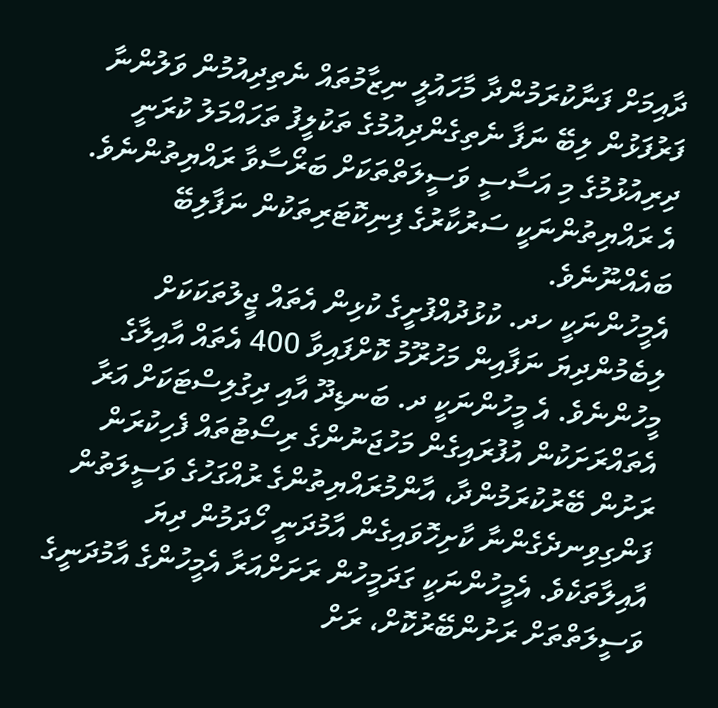ދާއިމަށް ފަނާކުރަމުންދާ މާހައުލީ ނިޒާމުތައް ނެތިދިއުމުން ވަލުންނާ ފަރުފަޅުން ލިބޭ ނަފާ ނެތިގެންދިއުމުގެ ތަކުލީފު ތަހައްމަލު ކުރަނީ ދިރިއުޅުމުގެ މި އަސާސީ ވަސީލަތްތަކަށް ބަރޯސާވާ ރައްޔިތުންނެވެ.
އެ ރައްޔިތުންނަކީ ސަރުކާރުގެ ފިނިކޮޓަރިތަކުން ނަފާލިބޭ ބައެއްނޫނެވެ.
އެމީހުންނަކީ ހދ. ކުޅުދުއްފުށީގެ ކުޅިން އެތައް ޖީލުތަކަކަށް ލިބެމުންދިޔަ ނަފާއިން މަހުރޫމު ކޮށްފައިވާ 400 އެތައް އާއިލާގެ މީހުންނެވެ. އެ މީހުންނަކީ ދ. ބަނޑިދޫ އާއި ދިގުލިސްޓަކަށް އަރާ އެތައްރަށަކުން އުފުރައިގެން މަހުޖަނުންގެ ރިސޯޓުތައް ފެހިކުރަން ރަށުން ބޭރުކުރަމުންދާ، އާންމުރައްޔިތުންގެ ރުއްގަހުގެ ވަސީލަތުން ފަންގިވިނދެގެންނާ ކާށިހޮވައިގެން އާމުދަނީ ހޯދަމުން ދިޔަ އާއިލާތަކެވެ. އެމީހުންނަކީ ގަދަމީހުން ރަށަށްއަރާ އެމީހުންގެ އާމުދަނީގެ ވަސީލަތްތަށް ރަށުންބޭރުކޮށް، ރަށް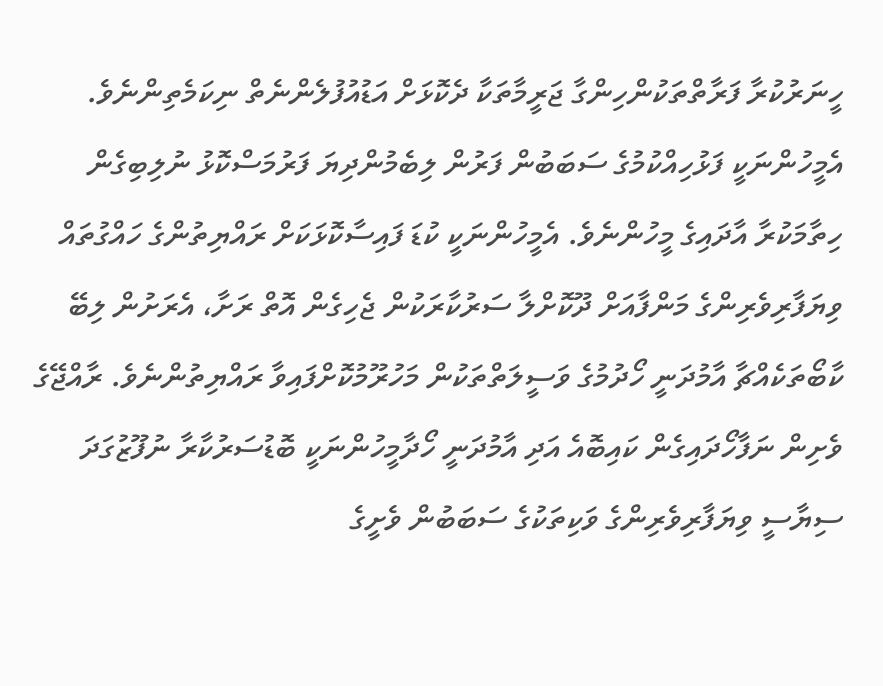ހީނަރުކުރާ ފަރާތްތަކުންހިންގާ ޖަރީމާތަކާ ދެކޮޅަށް އަޑުއުފުލެންނެތް ނިކަމެތިންނެވެ. އެމީހުންނަކީ ފަޅުހިއްކުމުގެ ސަބަބުން ފަރުން ލިބެމުންދިޔަ ފަރުމަސްކޮޅު ނުލިބިގެން ހިތާމަކުރާ އާދައިގެ މީހުންނެވެ. އެމީހުންނަކީ ކުޑަ ފައިސާކޮޅަކަށް ރައްޔިތުންގެ ހައްގުތައް ވިޔަފާރިވެރިންގެ މަންފާއަށް ދޫކޮށްލާ ސަރުކާރަކުން ޖެހިގެން އޮތް ރަށާ، އެރަށުން ލިބޭ ކާބޯތަކެއްޗާ އާމުދަނީ ހޯދުމުގެ ވަސީލަތްތަކުން މަހުރޫމުކޮށްފައިވާ ރައްޔިތުންނެވެ. ރާއްޖޭގެ ވެށިން ނަފާހޯދައިގެން ކައިބޮއެ އަދި އާމުދަނީ ހޯދާމީހުންނަކީ ބޮޑުސަރުކާރާ ނުފޫޒުގަދަ ސިޔާސީ ވިޔަފާރިވެރިންގެ ވަކިތަކުގެ ސަބަބުން ވެށީގެ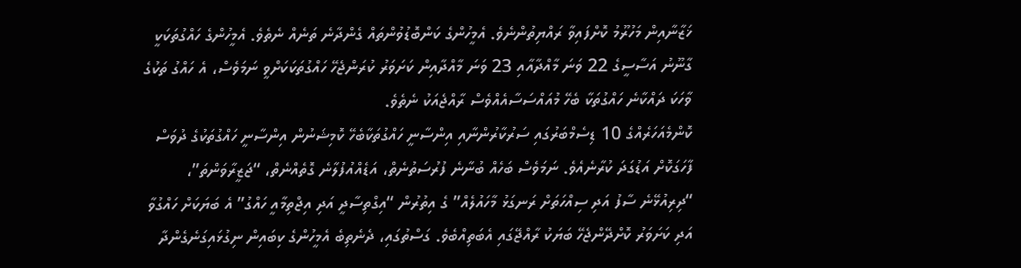ޚަޒާނާއިން މަހުރޫމު ކޮށްފައިވާ ރައްޔިތުންނެވެ. އެމީހުންގެ ކަންބޮޑުވުންތައް ގެންދާނެ ތަނެއް ނެތެވެ. އެމީހުންގެ ހައްގުތަކަކީ ގާނޫނު އަސާސީގެ 22 ވަނަ މާއްދާއާއި 23 ވަނަ މާއްދާއިން ކަށަވަރު ކުރަންޖެހޭ ހައްގުތަކަކަށްވީ ނަމަވެސް، އެ ހައްގު ތަކުގެ ވާހަކަ ދައްކާނެ ހައްގުތަކާ ބެހޭ މުއައްސަސާއެއްވެސް ރާއްޖެއަކު ނެތެވެ.
ކޮންމެއަހަރެއްގެ 10 ޑިސެމްބަރުގައި ސަރުކާރުންނާއި އިންސާނީ ހައްގުތަކާބެހޭ ކޮމިޝަނުން އިންސާނީ ހައްގުތަކުގެ ދުވަސް ފާހަގަކޮށް އަޑުގަދަ ކުރާނެއެވެ. ނަމަވެސް ބަހެއް ބުނާނެ ފުރުސަތުނެތް، އަޑެއްއުފުލާނެ ގޮތެއްނެތް، “ޖަޒީރާވަންތަ”، “ދިރިއުޅޭނެ ސާފު އަދި ސިއްހަތަށް ރަނގަޅު މާހައުލެއް” ގެ އިތުރުން “އިގްތިސާދީ އަދި އިޖްތިމާއީ ހައްގު” އެ ބަޔަކަށް ހައްގުވާ އަދި ކަށަވަރު ކޮށްދޭންޖެހޭ ބަޔަކު ރާއްޖޭގައި އެބަތިއްބެވެ. ގަސްތުގައި، ދެނެތިބެ އެމީހުންގެ ކިބައިން ނިގުޅައިގަނެގެންދާ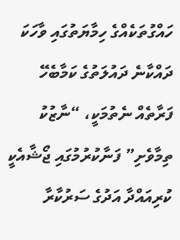ހައްގުތަކެއްގެ ހިމާޔަތުގައި ވާހަކަ ދައްކާނެ ދައުލަތުގެ ކަމާބެހޭ ފަރާތެއް ނެތުމަކީ، “ނާޒުކު ތިމާވެށި” ފަނާކުރުމުގައި ޖޯޝާއެކީ ކުރިއައްދާ އަދުގެ ސަރުކާރާ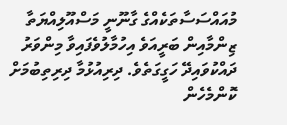މުއައްސަސާތަކެއްގެ ގާނޫނީ މަސްއޫލިއްޔަތާ ޒިންމާއިން ބަރީއަވެ އިހުމާލުވެފައިވާ މިންވަރު ދައްކުވައިދޭ ހަގީގަތެވެ. ދިރިއުޅުމާ ދިރިތިބުމަށް ކޮންމެހެން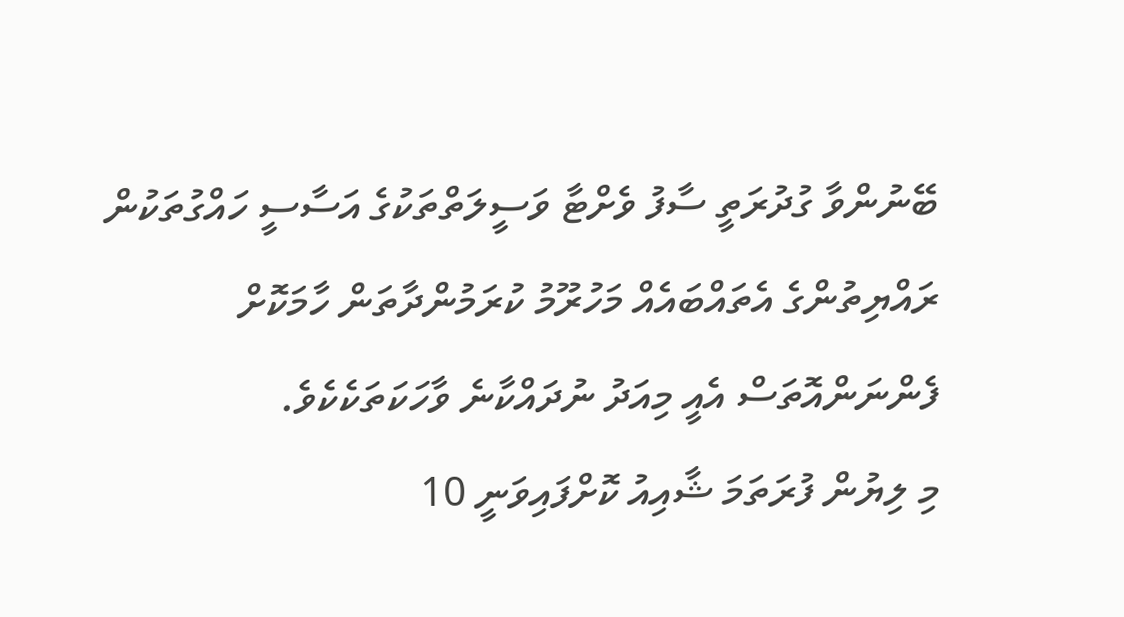ބޭނުންވާ ގުދުރަތީ ސާފު ވެށްޓާ ވަސީލަތްތަކުގެ އަސާސީ ހައްގުތަކުން ރައްޔިތުންގެ އެތައްބައެއް މަހުރޫމު ކުރަމުންދާތަން ހާމަކޮށް ފެންނަންއޮތަސް އެއީ މިއަދު ނުދައްކާނެ ވާހަކަތަކެކެވެ.
މި ލިޔުން ފުރަތަމަ ޝާއިއު ކޮށްފައިވަނީ 10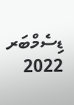ޑިސެމްބަރ 2022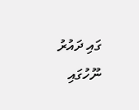ގައި ދައުރު ނޫހުގައި